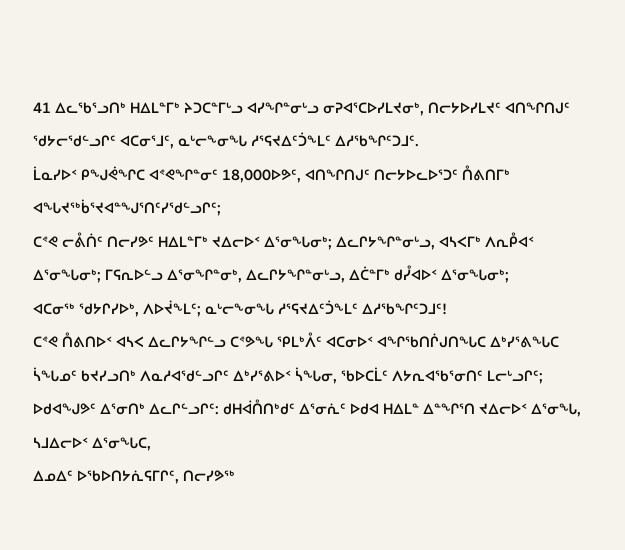41 ᐃᓚᖃᕐᓗᑎᒃ ᕼᐃᒪᓐᒥᒃ ᔨᑐᑕᓐᒥᒡᓗ ᐊᓯᖏᓐᓂᒡᓗ ᓂᕈᐊᕐᑕᐅᓯᒪᔪᓂᒃ, ᑎᓕᔭᐅᓯᒪᔪᑦ ᐊᑎᖏᑎᒍᑦ ᖁᔭᓕᖁᓪᓗᒋᑦ ᐊᑕᓂᕐᒧᑦ, ᓇᒡᓕᖕᓂᖓ ᓱᕐᕋᔪᐃᑦᑑᖕᒪᑦ ᐃᓱᖃᖏᑦᑐᒧᑦ.
ᒫᓇᓯᐅᑉ ᑭᖑᕚᖏᑕ ᐊᕝᕙᖏᓐᓂᑦ 18,000ᐅᕗᑦ, ᐊᑎᖏᑎᒍᑦ ᑎᓕᔭᐅᓚᐅᕐᑐᑦ ᑍᕕᑎᒥᒃ ᐊᖓᔪᖅᑳᕐᔪᐊᓐᖑᕐᑎᑦᓯᖁᓪᓗᒋᑦ;
ᑕᕝᕙ ᓕᕔᑏᑦ ᑎᓕᓯᕗᑦ ᕼᐃᒪᓐᒥᒃ ᔪᐃᓕᐅᑉ ᐃᕐᓂᖓᓂᒃ; ᐃᓚᒋᔭᖏᓐᓂᒡᓗ, ᐊᓴᐸᒥᒃ ᐱᕆᑬᐊᑉ ᐃᕐᓂᖓᓂᒃ; ᒥᕋᕆᐅᓪᓗ ᐃᕐᓂᖏᓐᓂᒃ, ᐃᓚᒋᔭᖏᓐᓂᒡᓗ, ᐃᑖᓐᒥᒃ ᑯᓮᐊᐅᑉ ᐃᕐᓂᖓᓂᒃ;
ᐊᑕᓂᖅ ᖁᔭᒋᓯᐅᒃ, ᐱᐅᔫᖕᒪᑦ; ᓇᒡᓕᖕᓂᖓ ᓱᕐᕋᔪᐃᑦᑑᖕᒪᑦ ᐃᓱᖃᖏᑦᑐᒧᑦ!
ᑕᕝᕙ ᑍᕕᑎᐅᑉ ᐊᓴᐸ ᐃᓚᒋᔭᖏᓪᓗ ᑕᕝᕗᖓ ᕿᒪᒃᐰᑦ ᐊᑕᓂᐅᑉ ᐊᖏᖃᑎᒌᒍᑎᖓᑕ ᐃᒃᓯᕐᕕᖓᑕ ᓵᖓᓄᑦ ᑲᔪᓯᓗᑎᒃ ᐱᓇᓱᐊᖁᓪᓗᒋᑦ ᐃᒃᓯᕐᕕᐅᑉ ᓵᖓᓂ, ᖃᐅᑕᒫᑦ ᐱᔭᕆᐊᖃᕐᓂᑎᑦ ᒪᓕᒡᓗᒋᑦ;
ᐅᑯᐊᖑᕗᑦ ᐃᕐᓂᑎᒃ ᐃᓚᒋᓪᓗᒋᑦ: ᑯᕼᐋᑍᑎᒃᑯᑦ ᐃᕐᓂᕇᑦ ᐅᑯᐊ ᕼᐃᒪᓐ ᐃᓐᖏᕐᑎ ᔪᐃᓕᐅᑉ ᐃᕐᓂᖓ, ᓴᒧᐃᓕᐅᑉ ᐃᕐᓂᖓᑕ,
ᐃᓄᐃᑦ ᐅᖃᐅᑎᔭᕇᕋᒥᒋᑦ, ᑎᓕᓯᕗᖅ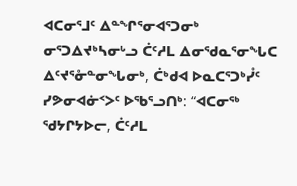ᐊᑕᓂᕐᒧᑦ ᐃᓐᖏᕐᓂᐊᕐᑐᓂᒃ ᓂᕐᑐᐃᔪᒃᓴᓂᒡᓗ ᑖᑦᓱᒪ ᐃᓂᖁᓇᕐᓂᖓᑕ ᐃᑦᔪᕐᓁᓐᓂᖓᓂᒃ, ᑖᒃᑯᐊ ᐅᓇᑕᕐᑐᒃᓮᑦ ᓯᕗᓂᐊᓃᑉᐳᑦ ᐅᖃᕐᓗᑎᒃ: “ᐊᑕᓂᖅ ᖁᔭᒋᔭᐅᓕ, ᑖᑦᓱᒪ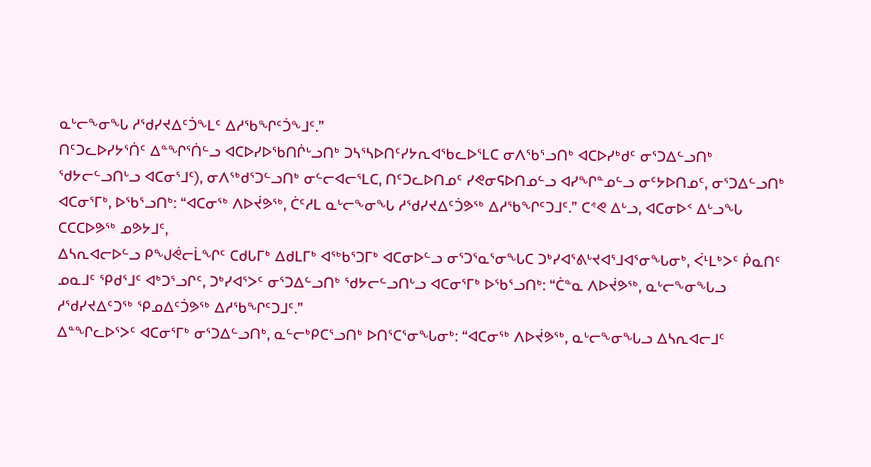ᓇᒡᓕᖕᓂᖓ ᓱᖁᓯᔪᐃᑦᑑᖕᒪᑦ ᐃᓱᖃᖏᑦᑑᖕᒧᑦ.”
ᑎᑦᑐᓚᐅᓯᔭᕐᑏᑦ ᐃᓐᖏᕐᑏᓪᓗ ᐊᑕᐅᓯᐅᖃᑎᒌᒡᓗᑎᒃ ᑐᓴᕐᓴᐅᑎᑦᓯᔭᕆᐊᖃᓚᐅᕐᒪᑕ ᓂᐱᖃᕐᓗᑎᒃ ᐊᑕᐅᓯᒃᑯᑦ ᓂᕐᑐᐃᓪᓗᑎᒃ ᖁᔭᓕᓪᓗᑎᒡᓗ ᐊᑕᓂᕐᒧᑦ), ᓂᐱᖅᑯᕐᑐᓪᓗᑎᒃ ᓂᓪᓕᐊᓕᕐᒪᑕ, ᑎᑦᑐᓚᐅᑎᓄᑦ ᓯᕙᓂᕋᐅᑎᓄᓪᓗ ᐊᓯᖏᓐᓄᓪᓗ ᓂᑦᔭᐅᑎᓄᑦ, ᓂᕐᑐᐃᓪᓗᑎᒃ ᐊᑕᓂᕐᒥᒃ, ᐅᖃᕐᓗᑎᒃ: “ᐊᑕᓂᖅ ᐱᐅᔫᕗᖅ, ᑖᑦᓱᒪ ᓇᒡᓕᖕᓂᖓ ᓱᖁᓯᔪᐃᑦᑑᕗᖅ ᐃᓱᖃᖏᑦᑐᒧᑦ.” ᑕᕝᕙ ᐃᒡᓗ, ᐊᑕᓂᐅᑉ ᐃᒡᓗᖓ ᑕᑕᑕᐅᕗᖅ ᓄᕗᔭᒧᑦ,
ᐃᓴᕆᐊᓕᐅᓪᓗ ᑭᖑᕚᓕᒫᖏᑦ ᑕᑯᒐᒥᒃ ᐃᑯᒪᒥᒃ ᐊᖅᑲᕐᑐᒥᒃ ᐊᑕᓂᐅᓪᓗ ᓂᕐᑐᕐᓇᕐᓂᖓᑕ ᑐᒃᓯᐊᕐᕕᒡᔪᐊᕐᒧᐊᕐᓂᖓᓂᒃ, ᐹᒻᒪᒃᐳᑦ ᑮᓇᑎᑦ ᓄᓇᒧᑦ ᕿᑯᕐᒧᑦ ᐊᒃᑐᕐᓗᒋᑦ, ᑐᒃᓯᐊᕐᐳᑦ ᓂᕐᑐᐃᓪᓗᑎᒃ ᖁᔭᓕᓪᓗᑎᒡᓗ ᐊᑕᓂᕐᒥᒃ ᐅᖃᕐᓗᑎᒃ: “ᑖᓐᓇ ᐱᐅᔫᕗᖅ, ᓇᒡᓕᖕᓂᖓᓗ ᓱᖁᓯᔪᐃᑦᑐᖅ ᕿᓄᐃᑦᑑᕗᖅ ᐃᓱᖃᖏᑦᑐᒧᑦ.”
ᐃᓐᖏᓚᐅᕐᐳᑦ ᐊᑕᓂᕐᒥᒃ ᓂᕐᑐᐃᓪᓗᑎᒃ, ᓇᓪᓕᒃᑭᑕᕐᓗᑎᒃ ᐅᑎᕐᑕᕐᓂᖓᓂᒃ: “ᐊᑕᓂᖅ ᐱᐅᔫᕗᖅ, ᓇᒡᓕᖕᓂᖓᓗ ᐃᓴᕆᐊᓕᒧᑦ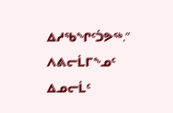ᐃᓱᖃᖏᑦᑑᕗᖅ.” ᐱᕕᓕᒫᒥᖕᓄᑦ ᐃᓄᓕᒫᑦ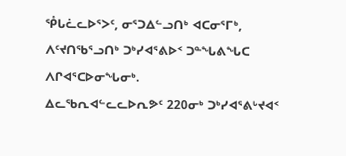ᕾᒐᓛᓚᐅᕐᐳᑦ, ᓂᕐᑐᐃᓪᓗᑎᒃ ᐊᑕᓂᕐᒥᒃ, ᐱᑦᔪᑎᖃᕐᓗᑎᒃ ᑐᒃᓯᐊᕐᕕᐅᑉ ᑐᓐᖓᕕᖓᑕ ᐱᒋᐊᕐᑕᐅᓂᖓᓂᒃ.
ᐃᓚᖃᕆᐊᓪᓚᓚᐅᕆᕗᑦ 220ᓂᒃ ᑐᒃᓯᐊᕐᕕᒡᔪᐊᑉ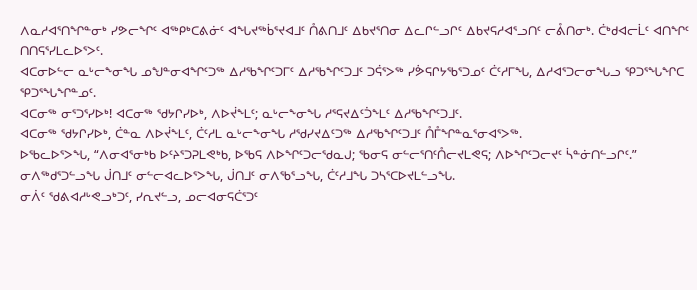ᐱᓇᓱᐊᕐᑎᖏᓐᓂᒃ ᓯᕗᓕᖏᑦ ᐊᖅᑭᒃᑕᕕᓃᑦ ᐊᖓᔪᖅᑳᕐᔪᐊᒧᑦ ᑍᕕᑎᒧᑦ ᐃᑲᔪᕐᑎᓂ ᐃᓚᒋᓪᓗᒋᑦ ᐃᑲᔪᕋᓱᐊᕐᓗᑎᑦ ᓕᕔᑎᓂᒃ. ᑖᒃᑯᐊᓕᒫᑦ ᐊᑎᖏᑦ ᑎᑎᕋᕐᓯᒪᓚᐅᕐᐳᑦ.
ᐊᑕᓂᐅᓪᓕ ᓇᒡᓕᖕᓂᖓ ᓄᖑᓐᓂᐊᖏᑦᑐᖅ ᐃᓱᖃᖏᑦᑐᒥᑦ ᐃᓱᖃᖏᑦᑐᒧᑦ ᑐᕌᕐᐳᖅ ᓯᕘᕋᒋᔭᖃᕐᑐᓄᑦ ᑖᑦᓱᒥᖓ, ᐃᓱᐊᕐᑐᓕᓂᖓᓗ ᕿᑐᕐᖓᖏᑕ ᕿᑐᕐᖓᖏᓐᓄᑦ.
ᐊᑕᓂᖅ ᓂᕐᑐᕐᓯᐅᒃ! ᐊᑕᓂᖅ ᖁᔭᒋᓯᐅᒃ, ᐱᐅᔫᖕᒪᑦ; ᓇᒡᓕᖕᓂᖓ ᓱᕐᕋᔪᐃᑦᑑᖕᒪᑦ ᐃᓱᖃᖏᑦᑐᒧᑦ.
ᐊᑕᓂᖅ ᖁᔭᒋᓯᐅᒃ, ᑖᓐᓇ ᐱᐅᔫᖕᒪᑦ, ᑖᑦᓱᒪ ᓇᒡᓕᖕᓂᖓ ᓱᖁᓯᔪᐃᑦᑐᖅ ᐃᓱᖃᖏᑦᑐᒧᑦ ᑍᒤᖏᓐᓇᕐᓂᐊᕐᐳᖅ.
ᐅᖃᓚᐅᕐᐳᖓ, “ᐱᓂᐊᕐᓂᒃᑲ ᐅᑦᔨᕐᑐᕈᒪᕙᒃᑲ, ᐅᖃᕋ ᐱᐅᖏᑦᑐᓕᖁᓇᒍ; ᖃᓂᕋ ᓂᓪᓕᕐᑎᑦᑍᓕᔪᒪᕙᕋ; ᐱᐅᖏᑦᑐᓕᔪᑦ ᓵᓐᓃᑎᓪᓗᒋᑦ.”
ᓂᐱᖅᑯᕐᑐᓪᓗᖓ ᒎᑎᒧᑦ ᓂᓪᓕᐊᓚᐅᕐᐳᖓ, ᒎᑎᒧᑦ ᓂᐱᖃᕐᓗᖓ, ᑖᑦᓱᒧᖓ ᑐᓴᕐᑕᐅᔪᒪᓪᓗᖓ.
ᓂᐲᑦ ᖁᕕᐊᓱᒡᕙᓗᒃᑐᑦ, ᓯᕆᔪᓪᓗ, ᓄᓕᐊᓂᕋᑖᕐᑐᑦ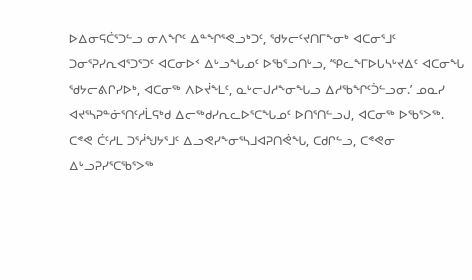ᐅᐃᓂᕋᑖᕐᑐᓪᓗ ᓂᐱᖏᑦ ᐃᓐᖏᕐᕙᓗᒃᑐᑦ, ᖁᔭᓕᑦᔪᑎᒥᖕᓂᒃ ᐊᑕᓂᕐᒧᑦ ᑐᓂᕐᕈᓯᕆᐊᕐᑐᕐᑐᑦ ᐊᑕᓂᐅᑉ ᐃᒡᓗᖓᓄᑦ ᐅᖃᕐᓗᑎᒡᓗ, ‘ᕿᓚᖕᒥᐅᒐᓴᒡᔪᐃᑦ ᐊᑕᓂᖓ ᖁᔭᓕᕕᒋᓯᐅᒃ, ᐊᑕᓂᖅ ᐱᐅᔫᖕᒪᑦ, ᓇᒡᓕᒍᓱᖕᓂᖓᓗ ᐃᓱᖃᖏᑦᑑᓪᓗᓂ.’ ᓄᓇᓯ ᐊᔪᕐᓴᕈᓐᓃᕐᑎᑦᓱᒫᕋᒃᑯ ᐃᓕᖅᑯᓯᕆᓚᐅᕐᑕᖓᓄᑦ ᐅᑎᕐᑎᓪᓗᒍ, ᐊᑕᓂᖅ ᐅᖃᕐᐳᖅ.
ᑕᕝᕙ ᑖᑦᓱᒪ ᑐᕐᓲᖑᔭᕐᒧᑦ ᐃᓗᕙᓯᖕᓂᕐᓴᒧᐊᕈᑎᕚᖓ, ᑕᑯᒋᓪᓗ, ᑕᕝᕙᓂ ᐃᒡᓗᕈᓯᕐᑕᖃᕐᐳᖅ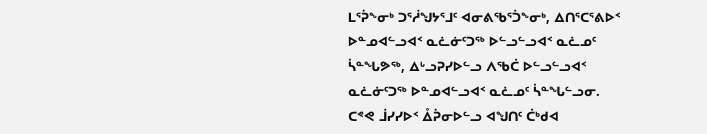ᒪᕐᕉᖕᓂᒃ ᑐᕐᓲᖑᔭᕐᒧᑦ ᐊᓂᕕᖃᕐᑑᖕᓂᒃ, ᐃᑎᕐᑕᕐᕕᐅᑉ ᐅᓐᓄᐊᓪᓗᐊᑉ ᓇᓛᓃᑦᑐᖅ ᐅᓪᓗᓪᓗᐊᑉ ᓇᓛᓄᑦ ᓵᓐᖓᕗᖅ, ᐃᒡᓗᕈᓯᐅᓪᓗ ᐱᖃᑖ ᐅᓪᓗᓪᓗᐊᑉ ᓇᓛᓃᑦᑐᖅ ᐅᓐᓄᐊᓪᓗᐊᑉ ᓇᓛᓄᑦ ᓵᓐᖓᓪᓗᓂ.
ᑕᕝᕙ ᒨᓯᓯᐅᑉ ᐂᕉᓂᐅᓪᓗ ᐊᖑᑎᑦ ᑖᒃᑯᐊ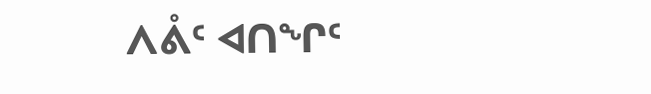ᐱᕔᑦ ᐊᑎᖏᑦ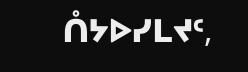ᑍᔭᐅᓯᒪᔪᑦ,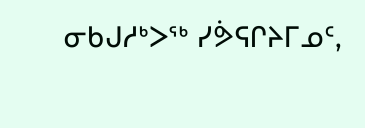ᓂᑲᒍᓱᒃᐳᖅ ᓯᕘᕋᒋᔨᒥᓄᑦ,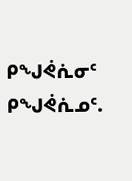ᑭᖑᕚᕇᓂᑦ ᑭᖑᕚᕇᓄᑦ.